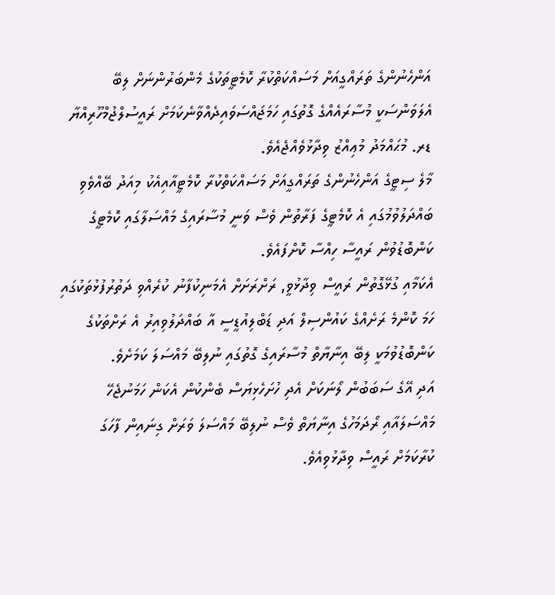އަންހެނުންގެ ތަރައްގީއަށް މަސައްކަތްކުރާ ކޮމެޓީތަކުގެ މެންބަރުންނަށް ލިބޭ އެލަވަންސަކީ މުސާރައެއްގެ ގޮތުގައި ހަމަޖައްސަވައިދެއްވާނެކަމަށް ރައީސުލްޖުމްހޫރިއްޔާ ޑރ. މުޙައްމަދު މުޢިއްޒު ވިދާޅުވެއްޖެއެވެ.
މާލެ ސިޓީގެ އަންހެނުންގެ ތަރައްގީއަށް މަސައްކަތްކުރާ ކޮމެޓީއާއިއެކު މިއަދު ބޭއްވެވި ބައްދަލުވުމުގައި އެ ކޮމެޓީގެ ފަރާތުން ވެސް ވަނީ މުސާރައިގެ މައްސަލާގައި ކޮމެޓީގެ ކަންބޮޑުވުން ރައީސާ ހިއްސާ ކޮށްފައެވެ.
އެކަމާއި ގުޅޭގޮތުން ރައީސް ވިދާޅުވީ, ރަށްރަށަށް އެމަނިކުފާނު ކުރެއްވި ދަތުރުފުޅުތަކުގައި ހަމަ ކޮންމެ ރަށެއްގެ ކައުންސިލް އަދި ޑަބްލިއުޑީސީ އާ ބައްދަލުވިއިރު އެ ރަށްތަކުގެ ކަންބޮޑުވުމަކީ ލިބޭ އިނާޔާތް މުސާރައިގެ ގޮތުގައި ނުލިބޭ މައްސަލަ ކަމަށެވެ.
އަދި އޭގެ ސަބަބުން ލޯނަކަށް އެދި ހުށަހެޅިޔަސް ބެންކުން އެކަން ހަމަނުޖެހޭ މައްސަލައާއި ރޯދަމަހުގެ އިނާޔަތް ވެސް ނުލިބޭ މައްސަލަ ވަރަށް ގިނައިން ފާހަގަ ކުރާކަމަށް ރައީސް ވިދާޅުވިއެވެ.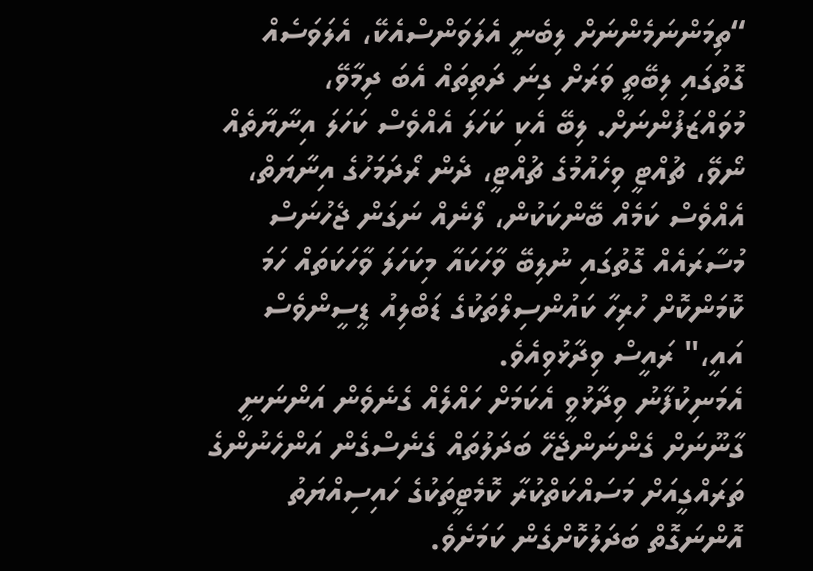“ތިމަންނަމެންނަށް ލިބެނީ އެލަވަންސްއެކޭ، އެލަވަސެއް ގޮތުގައި ލިބޭތީ ވަރަށް ގިނަ ދަތިތައް އެބަ ދިމާވޭ، މުވައްޒަފުންނަށް. ލިބޭ އެކި ކަހަލަ އެއްވެސް ކަހަލަ އިނާޔާތެއް ނޯވޭ، ޗުއްޓީ ވިހެއުމުގެ ޗުއްޓީ، ދެން ރޯދަމަހުގެ އިނާޔަތް، އެއްވެސް ކަމެއް ބޭންކަކުން، ލޯނެއް ނަގަން ޖެހުނަސް މުސާރައެއް ގޮތުގައި ނުލިބޭ ވާހަކައާ މިކަހަލަ ވާހަކަތައް ހަމަ ކޮމަންކޮށް ހުރިހާ ކައުންސިލްތަކުގެ ޑަބްލިއު ޑީސީންވެސް އައީ،" ރައީސް ވިދާޅުވިއެވެ.
އެމަނިކުފާނު ވިދާޅުވީ އެކަމަށް ހައްލެއް ގެނެވެން އަންނަނީ ގާނޫނަށް ގެންނަންޖެހޭ ބަދަލުތައް ގެނެސްގެން އަންހެނުންގެ ތަރައްގީއަށް މަސައްކަތްކުރާ ކޮމެޓީތަކުގެ ހައިސިއްޔަތު އޮންނަގޮތް ބަދަލުކޮށްގެން ކަމަށެވެ.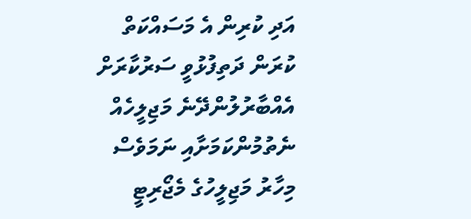އަދި ކުރިން އެ މަސައްކަތް ކުރަން ދަތިފުޅުވީ ސަރުކާރަށް އެއްބާރުލުންދޭނެ މަޖިލީހެއް ނެތުމުންކަމަށާއި ނަމަވެސް މިހާރު މަޖިލީހުގެ މެޖޯރިޓީ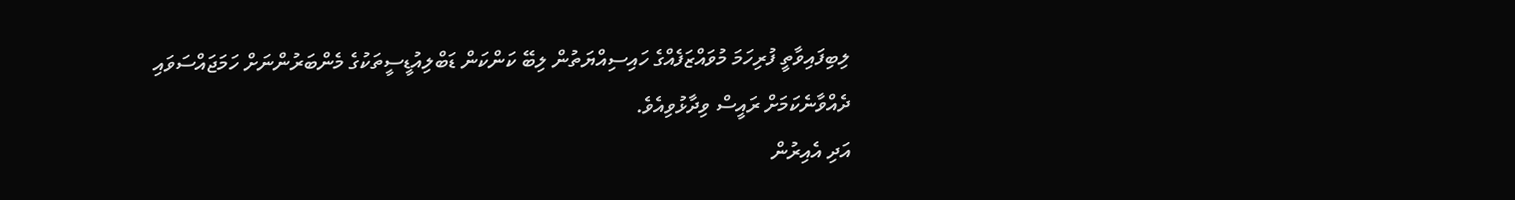ލިބިފައިވާތީ ފުރިހަމަ މުވައްޒަފެއްގެ ހައިސިއްޔަތުން ލިބޭ ކަންކަން ޑަބްލިއުޑީސީތަކުގެ މެންބަރުންނަށް ހަމަޖައްސަވައި ދެއްވާނެކަމަށް ރައީސް ވިދާޅުވިއެވެ.
އަދި އެއިރުން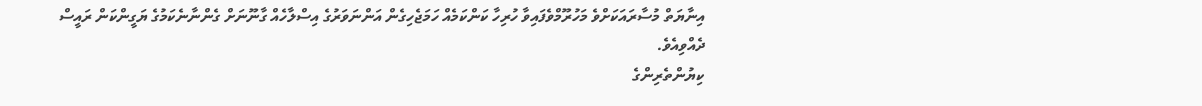އިނާޔަތް މުސާރައަކަށްވެ މަހުރޫމްވެފައިވާ ހުރިހާ ކަންކަމެއް ހަމަޖެހިގެން އަންނަވަރުގެ އިސްލާހެއް ގާނޫނަށް ގެންނާނެކަމުގެ ޔަގީންކަން ރައީސް ދެއްވިއެވެ.
ކިޔުންތެރިންގެ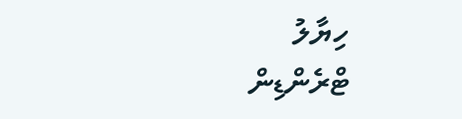ހިޔާލު
ޓްރެންޑިން